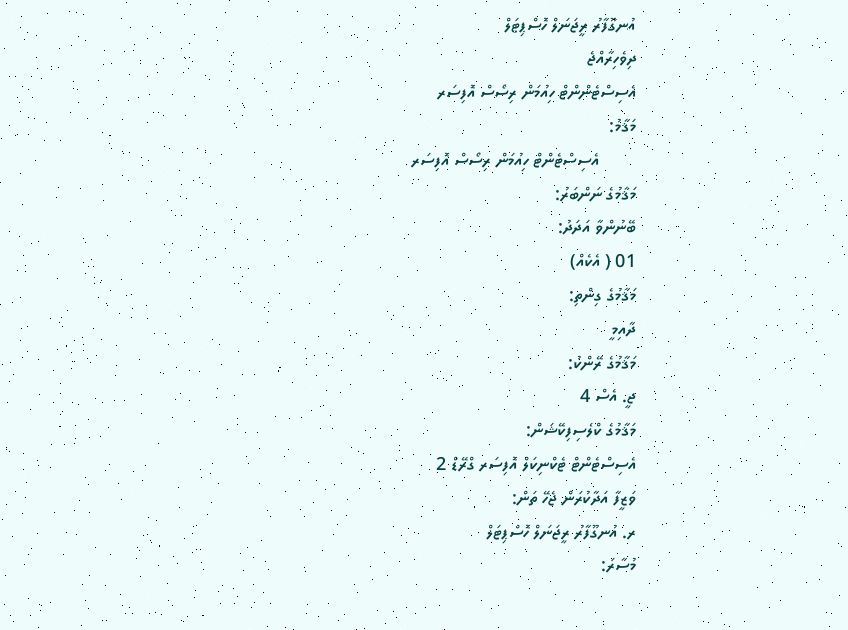އުނގޫފާރު ރީޖަނަލް ހޮސްޕިޓަލް
ދިވެހިރާއްޖެ
އެސިސްޓެންންޓް ހިއުމަން ރިސޯސް އޮފިސަރ
މަޤާމު:
        އެސިސްޓެންޓް ހިއުމަން ރިސޯސް އޮފިސަރ
މަޤާމުގެ ނަންބަރު:
ބޭނުންވާ އަދަދު:
01 ( އެކެއް)
މަޤާމުގެ ގިންތި:
ދާއިމީ
މަޤާމުގެ ރޭންކު:
ޖީ. އެސް 4
މަޤާމުގެ ކްލެސިފިކޭޝަން:
އެސިސްޓެންޓް ޓެކްނިކަލް އޮފިސަރ ގްރޭޑް 2
ވަޒީފާ އަދާކުރަން ޖެހޭ ތަން:
ރ. އުނގޫފާރު ރީޖަނަލް ހޮސްޕިޓަލް
މުސާރަ: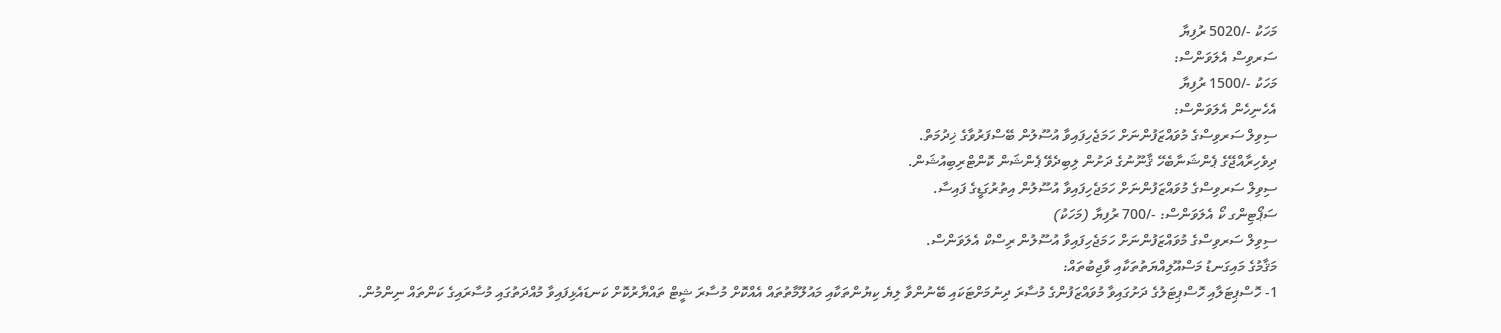މަހަކު -/5020 ރުފިޔާ
ސަރވިސް އެލަވަންސް:
މަހަކު -/1500 ރުފިޔާ
އެހެނިހެން އެލަވަންސް:
ސިވިލް ސަރވިސްގެ މުވައްޒަފުންނަށް ހަމަޖެހިފައިވާ އުސޫލުން ބޭސްފަރުވާގެ ޚިދުމަތް.
ދިވެހިރާއްޖޭގެ ޕެންޝަނާބެހޭ ޤާނޫނުގެ ދަށުން ލިބިދެވޭ ޕެންޝަން ކޮންޓްރިބިއުޝަން.
ސިވިލް ސަރވިސްގެ މުވައްޒަފުންނަށް ހަމަޖެހިފައިވާ އުސޫލުން އިތުރުގަޑީގެ ފައިސާ.
ސަޕޯޓިންގ ކޯ އެލަވަންސް: -/700 ރުފިޔާ (މަހަކު)
ސިވިލް ސަރވިސްގެ މުވައްޒަފުންނަށް ހަމަޖެހިފައިވާ އުސޫލުން ރިސްކް އެލަވަންސް.
މަޤާމުގެ މައިގަނޑު މަސްއޫލިއްޔަތުތަކާއި ވާޖިބުތައް:
1- ހޮސްޕިޓަލާއި ހޮސްޕިޓަލުގެ ދަށުގައިވާ މުވައްޒަފުންގެ މުސާރަ ދިނުމަށްޓަކައި ބޭނުންވާ ލިޔެ ކިޔުންތަކާއި މައުލޫމާތުތައް އެއްކޮށް މުސާރަ ޝީޓް ތައްޔާރުކޮށް ކަނޑައެޅިފައިވާ މުއްދަތުގައި މުސާރައިގެ ކަންތައް ނިންމުން.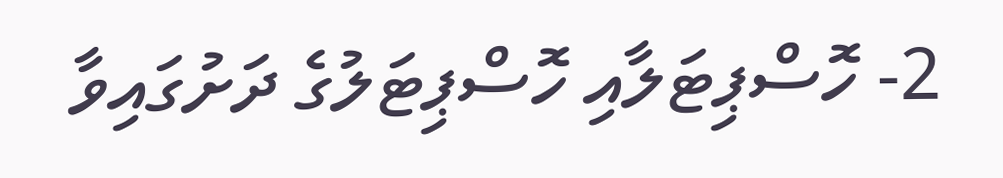2- ހޮސްޕިޓަލާއި ހޮސްޕިޓަލުގެ ދަށުގައިވާ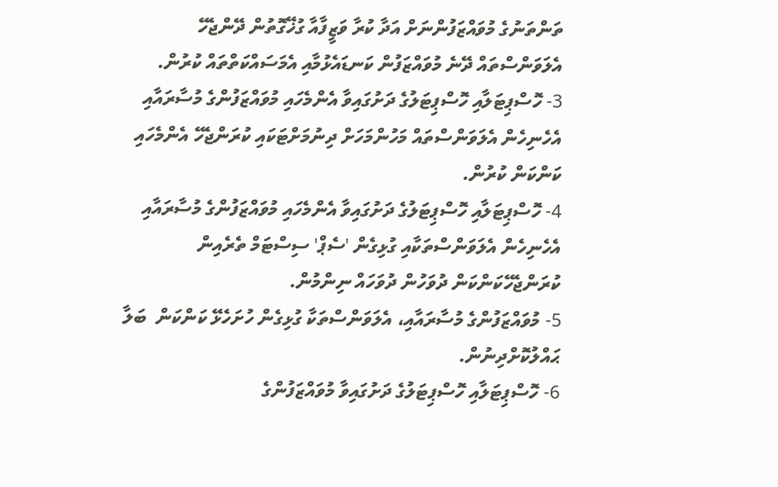ތަންތަނުގެ މުވައްޒަފުންނަށް އަދާ ކުރާ ވަޒީފާއާ ގުޚޭގޮތުން ދޭންޖެހޭ އެލަވަންސްތައް ދޭނެ މުވައްޒަފުން ކަނޑައެޅުމާއި އެމަސައްކަތްތައް ކުރުން.
3- ހޮސްޕިޓަލާއި ހޮސްޕިޓަލުގެ ދަށުގައިވާ އެންމެހައި މުވައްޒަފުންގެ މުސާރައާއި އެހެނިހެން އެލަވަންސްތައް މަހުންމަހަށް ދިނުމަށްޓަކައި ކުރަންޖެހޭ އެންމެހައި ކަންކަން ކުރުން.
4- ހޮސްޕިޓަލާއި ހޮސްޕިޓަލުގެ ދަށުގައިވާ އެންމެހައި މުވައްޒަފުންގެ މުސާރައާއި އެހެނިހެން އެލަވަންސްތަކާއި ގުޅިގެން 'ސެޕް' ސިސްޓަމް ތެރެއިން ކުރަންޖެހޭކަންކަން ދުވަހުން ދުވަހައް ނިންމުން.
5- މުވައްޒަފުންގެ މުސާރައާއި، އެލަވަންސްތަކާ ގުޅިގެން ހުށަހެޅޭ ކަންކަން  ބަލާ  ޙައްލުކޮށްދިނުން.
6- ހޮސްޕިޓަލާއި ހޮސްޕިޓަލުގެ ދަށުގައިވާ މުވައްޒަފުންގެ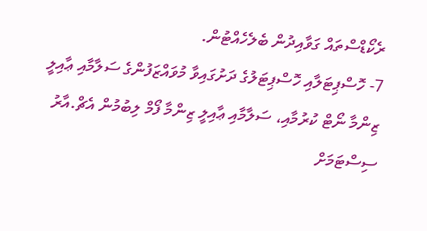ރެކޯޑްސްތައް ގަވާއިދުން ބެލެހެއްޓުން.
7- ހޮސްޕިޓަލާއި ހޮސްޕިޓަލުގެ ދަށުގައިވާ މުވައްޒަފުންގެ ސަލާމާއި ޢާއިލީ ޒިންމާ ނޯޓް ކުރުމާއި، ސަލާމާއި ޢާއިލީ ޒިންމާ ފޯމް ލިބުމުން އެޗް.އާރު ސިސްޓަމަށް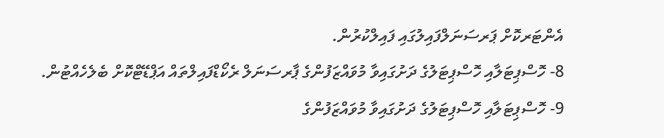އެންޓަރކޮށް ޕަރސަނަލްފައިލުގައި ފައިލްކުރުން.
8- ހޮސްޕިޓަލާއި ހޮސްޕިޓަލުގެ ދަށުގައިވާ މުވައްޒަފުންގެ ޕާރސަނަލް ރެކޯޑްފައިލްތައް އަޕްޑޭޓްކޮށް ބެލެހެއްޓުން.
9- ހޮސްޕިޓަލާއި ހޮސްޕިޓަލުގެ ދަށުގައިވާ މުވައްޒަފުންގެ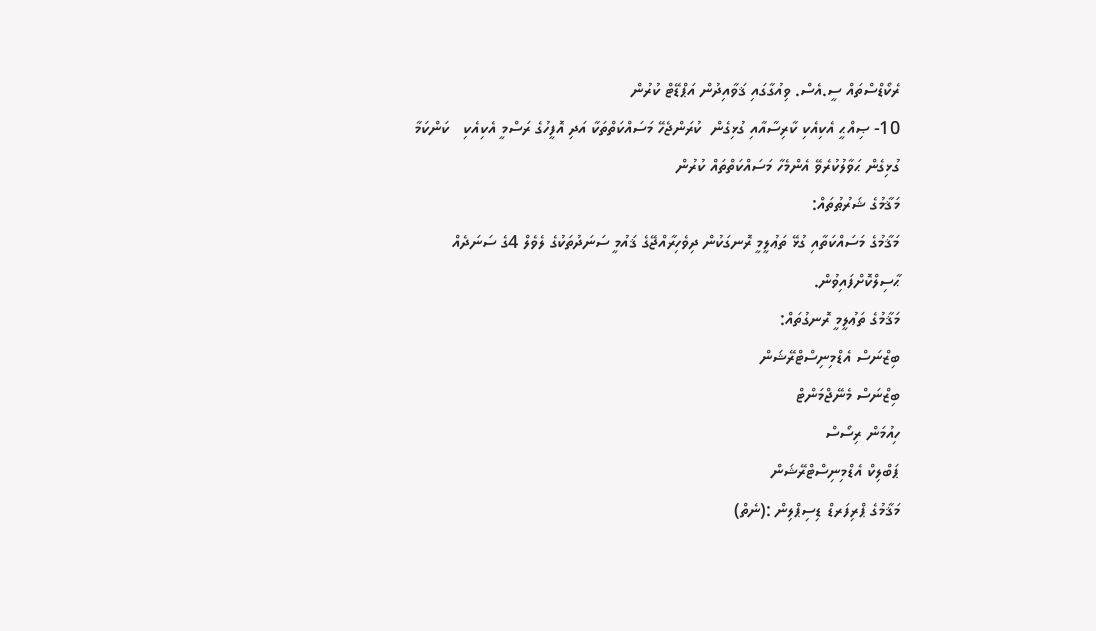ރެކޯޑްސްތައް ސީ.އެސް. ވިއުގާގައި ޤަވާއިދުން އަޕްޑޭޓް ކުރުން
10- ޞިއްޙީ އެކިއެކި ކާރިސާއާއި ގުޅިގެން  ކުރަންޖެހޭ މަސައްކަތްތަކާ އަދި އޮފީހުގެ ރަސްމީ އެކިއެކި   ކަންކަމާ ގުޅިގެން ޙަވާލުކުރެވޭ އެންމެހާ މަސައްކަތްތައް ކުރުން
މަޤާމުގެ ޝަރުޠުތައް:
މަޤާމުގެ މަސައްކަތާއި ގުޅޭ ތަޢުލީމީ ރޮނގަކުން ދިވެހިރާއްޖޭގެ ޤައުމީ ސަނަދުތަކުގެ ލެވެލް 4ގެ ސަނަދެއް ޙާސިލްކޮށްފައިވުން.
މަޤާމުގެ ތަޢުލީމީ ރޮނގުތައް:
ބިޒްނަސް އެޑްމިނިސްޓްރޭޝަން
ބިޒްނަސް މެނޭޖްމަންޓް
ހިއުމަން ރިސޯސް
ޕަބްލިކް އެޑްމިނިސްޓްރޭޝަން
މަޤާމުގެ ޕްރިފަރޑް ޑިސިޕްލިން :(ނެތް)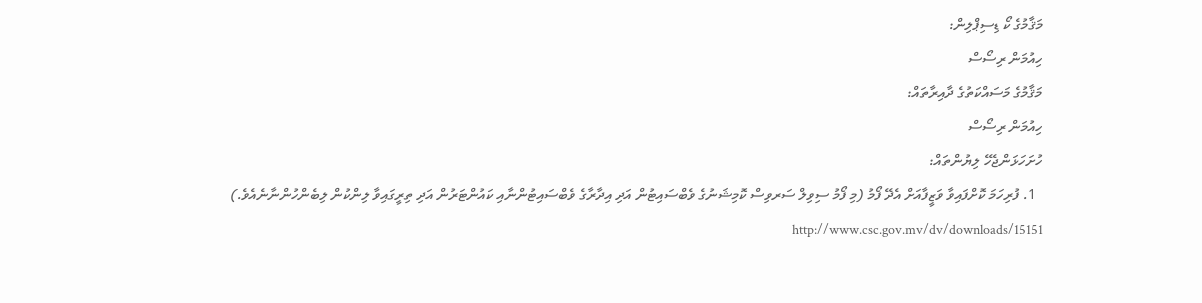މަޤާމުގެ ކޯ ޑިސިޕްލިން:
ހިއުމަން ރިސޯސް
މަޤާމުގެ މަސައްކަތުގެ ދާއިރާތައް:
ހިއުމަން ރިސޯސް
ހުށަހަޅަންޖެހޭ ލިޔުންތައް:
  1. ފުރިހަމަ ކޮށްފައިވާ ވަޒީފާއަށް އެދޭ ފޯމު (މި ފޯމު ސިވިލް ސަރވިސް ކޮމިޝަނުގެ ވެބްސައިޓުން އަދި އިދާރާގެ ވެބްސައިޓުންނާއި ކައުންޓަރުން އަދި ތިރީގައިވާ ލިންކުން ލިބެންހުންނާނެއެވެ.) http://www.csc.gov.mv/dv/downloads/15151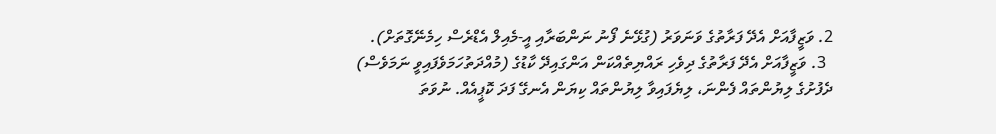2. ވަޒީފާއަށް އެދޭ ފަރާތުގެ ވަނަވަރު (ގުޅޭނެ ފޯނު ނަންބަރާއި އީ-މެއިލް އެޑްރެސް ހިމެނޭގޮތަށް).
  3. ވަޒީފާއަށް އެދޭ ފަރާތުގެ ދިވެހި ރައްޔިތެއްކަން އަންގައިދޭ ކާޑުގެ (މުއްދަތުހަމަވެފައިވީ ނަމަވެސް) ދެފުށުގެ ލިޔުންތައް ފެންނަ، ލިޔެފައިވާ ލިޔުންތައް ކިޔަން އެނގޭ ފަދަ ކޮޕީއެއް. ނުވަތަ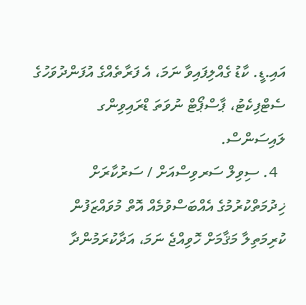އައި.ޑީ. ކާޑު ގެއްލިފައިވާ ނަމަ، އެ ފަރާތެއްގެ އުފަންދުވަހުގެ ސެޓްފިކެޓު، ޕާސްޕޯޓް ނުވަތަ ޑްރައިވިންގ ލައިސަންސް.
  4. ސިވިލް ސަރވިސްއަށް / ސަރުކާރަށް ޚިދުމަތްކުރުމުގެ އެއްބަސްވުމެއް އޮތް މުވައްޒަފުން ކުރިމަތިލާ މަޤާމަށް ހޮވިއްޖެ ނަމަ، އަދާކުރަމުންދާ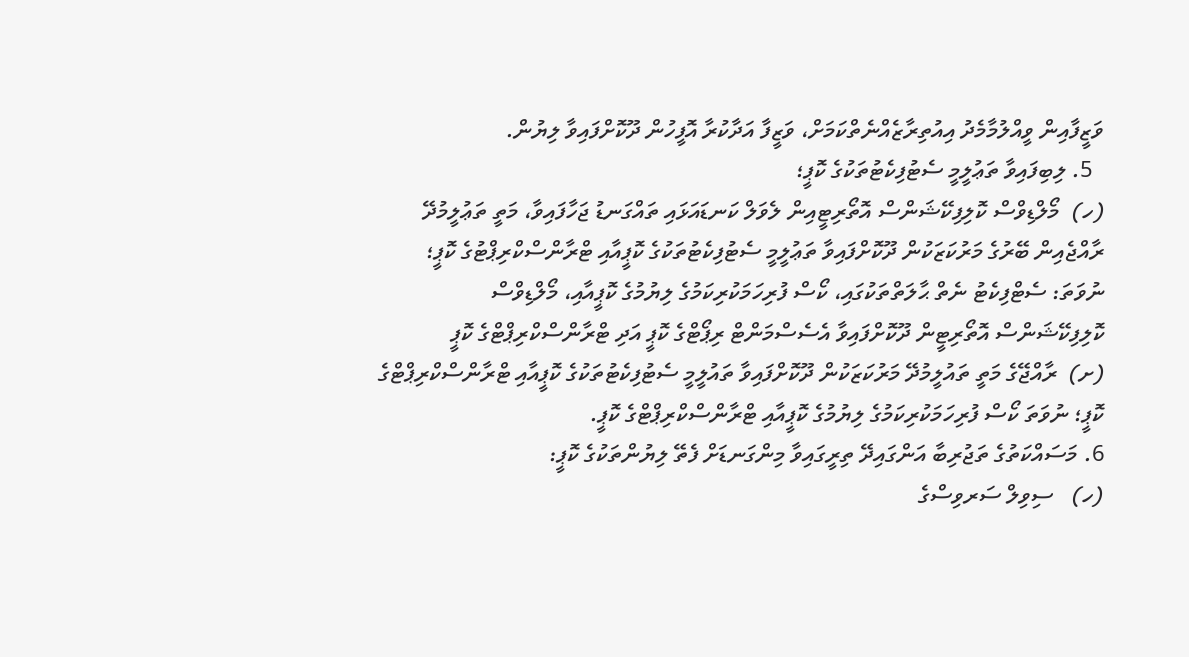ވަޒީފާއިން ވީއްލުމާމެދު އިއުތިރާޒެއްނެތްކަމަށް، ވަޒީފާ އަދާކުރާ އޮފީހުން ދޫކޮށްފައިވާ ލިޔުން.
  5. ލިބިފައިވާ ތަޢުލީމީ ސެޓުފިކެޓުތަކުގެ ކޮޕީ؛
(ހ)  މޯލްޑިވްސް ކޮލިފިކޭޝަންސް އޮތޯރިޓީއިން ލެވަލް ކަނޑައަޅައި ތައްގަނޑު ޖަހާފައިވާ، މަތީ ތަޢުލީމުދޭ ރާއްޖެއިން ބޭރުގެ މަރުކަޒަކުން ދޫކޮށްފައިވާ ތަޢުލީމީ ސެޓުފިކެޓުތަކުގެ ކޮޕީއާއި ޓްރާންސްކްރިޕްޓުގެ ކޮޕީ؛ ނުވަތަ: ސެޓްފިކެޓު ނެތް ޙާލަތްތަކުގައި، ކޯސް ފުރިހަމަކުރިކަމުގެ ލިޔުމުގެ ކޮޕީއާއި، މޯލްޑިވްސް ކޮލިފިކޭޝަންސް އޮތޯރިޓީން ދޫކޮށްފައިވާ އެސެސްމަންޓް ރިޕޯޓްގެ ކޮޕީ އަދި ޓްރާންސްކްރިޕްޓްގެ ކޮޕީ
(ށ)  ރާއްޖޭގެ މަތީ ތައުލީމުދޭ މަރުކަޒަކުން ދޫކޮށްފައިވާ ތައުލީމީ ސެޓުފިކެޓުތަކުގެ ކޮޕީއާއި ޓްރާންސްކްރިޕްޓްގެ ކޮޕީ؛ ނުވަތަ ކޯސް ފުރިހަމަކުރިކަމުގެ ލިޔުމުގެ ކޮޕީއާއި ޓްރާންސްކްރިޕްޓްގެ ކޮޕީ.
6. މަސައްކަތުގެ ތަޖުރިބާ އަންގައިދޭ ތިރީގައިވާ މިންގަނޑަށް ފެތޭ ލިޔުންތަކުގެ ކޮޕީ:
(ހ)   ސިވިލް ސަރވިސްގެ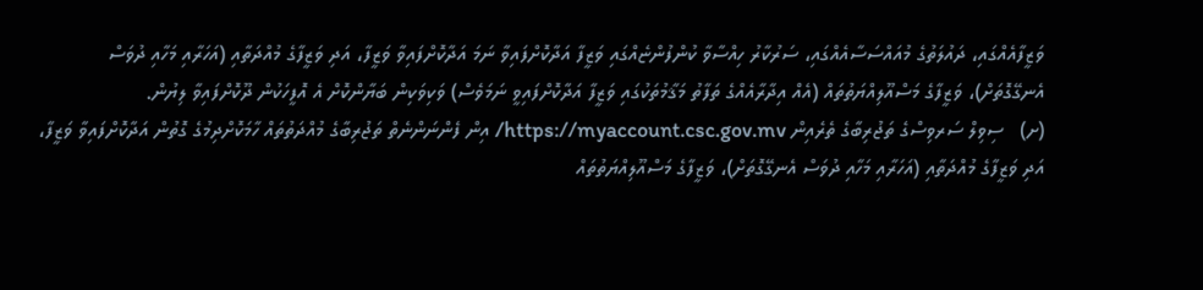ވަޒީފާއެއްގައި، ދައުލަތުގެ މުއައްސަސާއެއްގައި، ސަރުކާރު ހިއްސާވާ ކުންފުންޏެއްގައި ވަޒީފާ އަދާކޮށްފައިވާ ނަމަ އަދާކޮށްފައިވާ ވަޒީފާ، އަދި ވަޒީފާގެ މުއްދަތާއި (އަހަރާއި މަހާއި ދުވަސް އެނގޭގޮތަށް)، ވަޒީފާގެ މަސްއޫލިއްޔަތުތައް (އެއް އިދާރާއެއްގެ ތަފާތު މަޤާމުތަކުގައި ވަޒީފާ އަދާކޮށްފައިވީ ނަމަވެސް) ވަކިވަކިން ބަޔާންކޮށް އެ އޮފީހަކުން ދޫކޮށްފައިވާ ލިޔުން.
(ށ)   ސިވިލް ސަރވިސްގެ ތަޖުރިބާގެ ތެރެއިން https://myaccount.csc.gov.mv/ އިން ފެންނަންނެތް ތަޖުރިބާގެ މުއްދަތުތައް ހާމަކޮށްދިމުގެ ގޮތުން އަދާކޮށްފައިވާ ވަޒީފާ، އަދި ވަޒީފާގެ މުއްދަތާއި (އަހަރާއި މަހާއި ދުވަސް އެނގޭގޮތަށް)، ވަޒީފާގެ މަސްއޫލިއްޔަތުތައް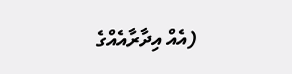(އެއް އިދާރާއެއްގެ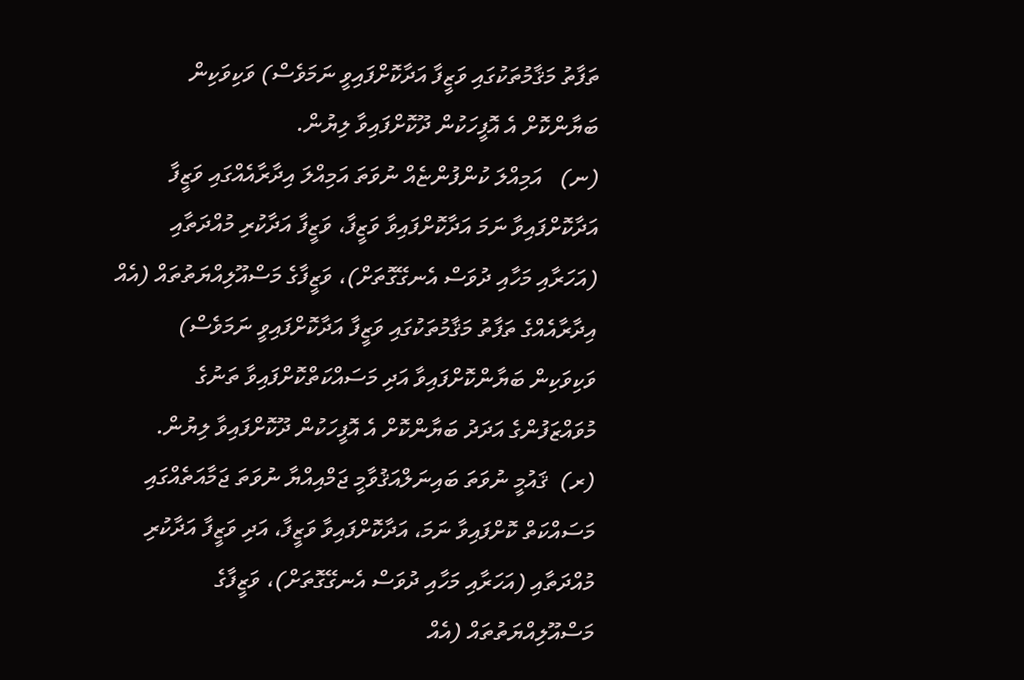ތަފާތު މަޤާމުތަކުގައި ވަޒީފާ އަދާކޮށްފައިވީ ނަމަވެސް) ވަކިވަކިން ބަޔާންކޮށް އެ އޮފީހަކުން ދޫކޮށްފައިވާ ލިޔުން.
(ނ)   އަމިއްލަ ކުންފުންޏެއް ނުވަތަ އަމިއްލަ އިދާރާއެއްގައި ވަޒީފާ އަދާކޮށްފައިވާ ނަމަ އަދާކޮށްފައިވާ ވަޒީފާ، ވަޒީފާ އަދާކުރި މުއްދަތާއި (އަހަރާއި މަހާއި ދުވަސް އެނގޭގޮތަށް)، ވަޒީފާގެ މަސްއޫލިއްޔަތުތައް (އެއް އިދާރާއެއްގެ ތަފާތު މަޤާމުތަކުގައި ވަޒީފާ އަދާކޮށްފައިވީ ނަމަވެސް) ވަކިވަކިން ބަޔާންކޮށްފައިވާ އަދި މަސައްކަތްކޮށްފައިވާ ތަނުގެ މުވައްޒަފުންގެ އަދަދު ބަޔާންކޮށް އެ އޮފީހަކުން ދޫކޮށްފައިވާ ލިޔުން.
(ރ)  ޤައުމީ ނުވަތަ ބައިނަލްއަޤުވާމީ ޖަމްއިއްޔާ ނުވަތަ ޖަމާއަތެއްގައި މަސައްކަތް ކޮށްފައިވާ ނަމަ، އަދާކޮށްފައިވާ ވަޒީފާ، އަދި ވަޒީފާ އަދާކުރި މުއްދަތާއި (އަހަރާއި މަހާއި ދުވަސް އެނގޭގޮތަށް)، ވަޒީފާގެ މަސްއޫލިއްޔަތުތައް (އެއް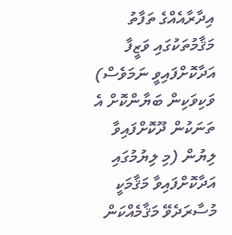އިދާރާއެއްގެ ތަފާތު މަޤާމުތަކުގައި ވަޒީފާ އަދާކޮށްފައިވީ ނަމަވެސް) ވަކިވަކިން ބަޔާންކޮށް އެ ތަނަކުން ދޫކޮށްފައިވާ ލިޔުން (މި ލިޔުމުގައި އަދާކޮށްފައިވާ މަޤާމަކީ މުސާރަދެވޭ މަޤާމެއްކަން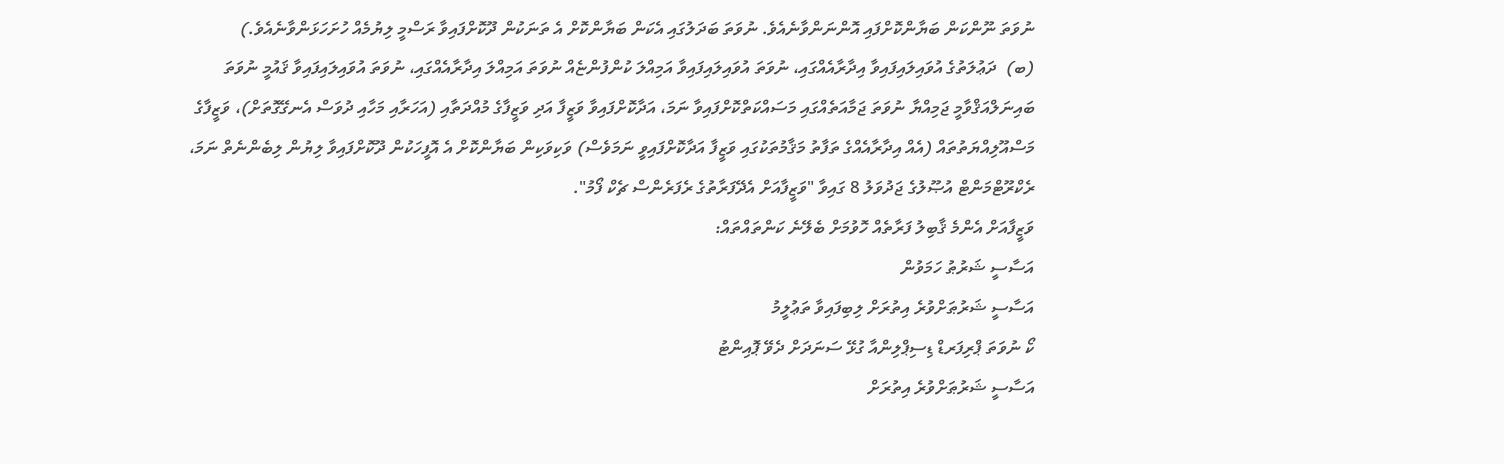ނުވަތަ ނޫންކަން ބަޔާންކޮށްފައި އޮންނަންވާނެއެވެ. ނުވަތަ ބަދަލުގައި އެކަން ބަޔާންކޮށް އެ ތަނަކުން ދޫކޮށްފައިވާ ރަސްމީ ލިޔުމެއް ހުށަހަޅަންވާނެއެވެ.)
(ބ)  ދަޢުލަތުގެ އުވައިލައިފައިވާ އިދާރާއެއްގައި، ނުވަތަ އުވައިލައިފައިވާ އަމިއްލަ ކުންފުންޏެއް ނުވަތަ އަމިއްލަ އިދާރާއެއްގައި، ނުވަތަ އުވައިލައިފައިވާ ޤައުމީ ނުވަތަ ބައިނަލްއަޤްވާމީ ޖަމިއްޔާ ނުވަތަ ޖަމާއަތެއްގައި މަސައްކަތްކޮށްފައިވާ ނަމަ، އަދާކޮށްފައިވާ ވަޒީފާ އަދި ވަޒީފާގެ މުއްދަތާއި (އަހަރާއި މަހާއި ދުވަސް އެނގޭގޮތަށް)، ވަޒީފާގެ މަސްއޫލިއްޔަތުތައް (އެއް އިދާރާއެއްގެ ތަފާތު މަޤާމުތަކުގައި ވަޒީފާ އަދާކޮށްފައިވީ ނަމަވެސް) ވަކިވަކިން ބަޔާންކޮށް އެ އޮފީހަކުން ދޫކޮށްފައިވާ ލިޔުން ލިބެންނެތް ނަމަ، ރެކްރޫޓްމަންޓް އުޞޫލުގެ ޖަދުވަލު 8 ގައިވާ "ވަޒީފާއަށް އެދޭފަރާތުގެ ރެފަރެންސް ޗެކް ފޯމު".
ވަޒީފާއަށް އެންމެ ޤާބިލު ފަރާތެއް ހޮވުމަށް ބެލޭނެ ކަންތައްތައް:
އަސާސީ ޝަރުޠު ހަމަވުން
އަސާސީ ޝަރުޠަށްވުރެ އިތުރަށް ލިބިފައިވާ ތަޢުލީމު
ކޯ ނުވަތަ ޕްރިފަރޑް ޑިސިޕްލިންއާ ގުޅޭ ސަނަދަށް ދެވޭ ޕޮއިންޓު
އަސާސީ ޝަރުޠަށްވުރެ އިތުރަށް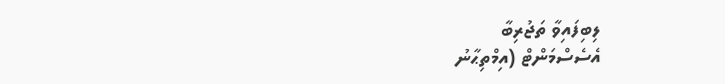ލިބިފައިވާ ތަޖުރިބާ
އެސެސްމަންޓް (އިމްތިޙާނު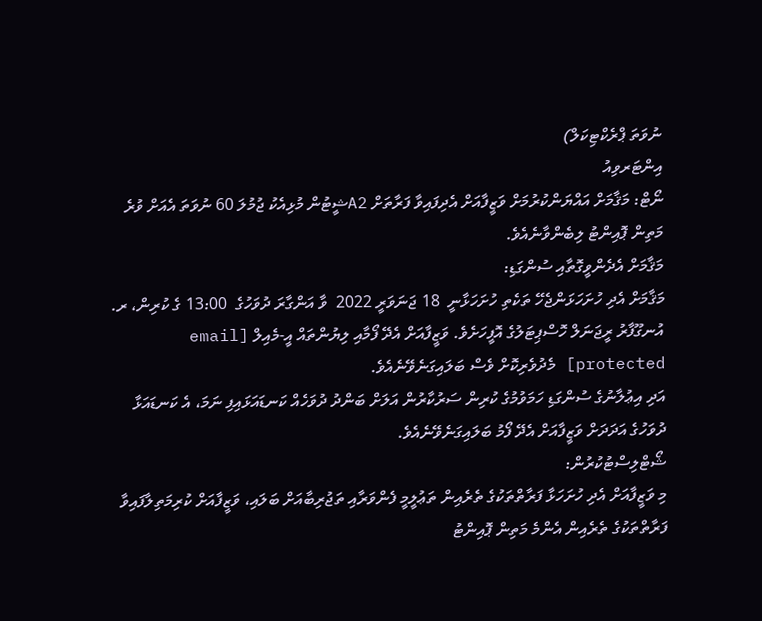ނުވަތަ ޕްރެކްޓިކަލް)
އިންޓަރވިއު
ނޯޓް: މަޤާމަށް އައްޔަންކުރުމަށް ވަޒީފާއަށް އެދިފައިވާ ފަރާތަށް A2ޝީޓުން މުޅިއެކު ޖުމުލަ 60 ނުވަތަ އެއަށް ވުރެ މަތިން ޕޮއިންޓު ލިބެންވާނެއެވެ.
މަޤާމަށް އެދެންވީގޮތާއި ސުންގަޑި:
މަޤާމަށް އެދި ހުށަހަޅަންޖެހޭ ތަކެތި ހުށަހަޅާނީ  18 ޖަނަވަރީ 2022  ވާ އަންގާރަ ދުވަހުގެ  13:00 ގެ ކުރިން، ރ. އުނގޫފާރު ރީޖަނަލް ހޮސްޕިޓަލުގެ އޮފީހަށެވެ. ވަޒީފާއަށް އެދޭ ފޯމާއި ލިޔުންތައް އީ-މެއިލް [email protected] މެދުވެރިކޮށް ވެސް ބަލައިގަނެވޭނެއެވެ.
އަދި އިޢުލާނުގެ ސުންގަޑި ހަމަވުމުގެ ކުރިން ސަރުކާރުން އަލަށް ބަންދު ދުވަހެއް ކަނޑައަޅައިފި ނަމަ، އެ ކަނޑައަޅާ ދުވަހުގެ އަދަދަށް ވަޒީފާއަށް އެދޭ ފޯމު ބަލައިގަނެވޭނެއެވެ.
ޝޯޓްލިސްޓުކުރުން:
މި ވަޒީފާއަށް އެދި ހުށަހަޅާ ފަރާތްތަކުގެ ތެރެއިން ތަޢުލީމީ ފެންވަރާއި ތަޖުރިބާއަށް ބަލައި، ވަޒީފާއަށް ކުރިމަތިލާފައިވާ ފަރާތްތަކުގެ ތެރެއިން އެންމެ މަތިން ޕޮއިންޓު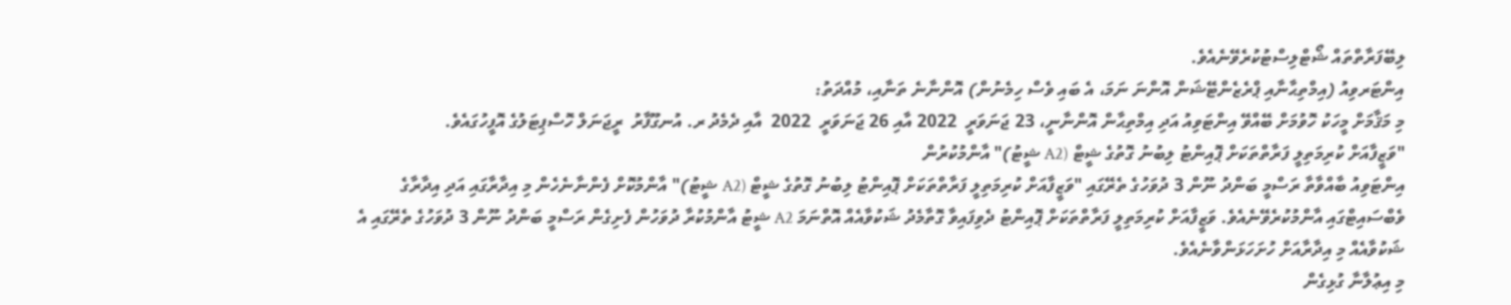ލިބޭފަރާތްތައް ޝޯޓްލިސްޓުކުރެވޭނެއެވެ.
އިންޓަރވިއު (އިމްތިޙާނާއި ޕްރެޒެންޓޭޝަން އޮންނަ ނަމަ، އެ ބައި ވެސް ހިމެނުން) އޮންނާނެ ތަނާއި، މުއްދަތު:
މި މަޤާމަށް މީހަކު ހޮވުމަށް ބޭއްވޭ އިންޓަވިއު އަދި އިމްތިޙާން އޮންނާނީ، 23 ޖަނަވަރީ  2022 އާއި 26 ޖަނަވަރީ  2022  އާއި ދެމެދު ރ. އުނގޫފާރު  ރީޖަނަލް ހޮސްޕިޓަލުގެ އޮފީހުގައެވެ.
"ވަޒީފާއަށް ކުރިމަތިލީ ފަރާތްތަކަށް ޕޮއިންޓު ލިބުނު ގޮތުގެ ޝީޓް (A2 ޝީޓު)" އާންމުކުރުން
އިންޓަވިއު ބާއްވާތާ ރަސްމީ ބަންދު ނޫން 3 ދުވަހުގެ ތެރޭގައި "ވަޒީފާއަށް ކުރިމަތިލީ ފަރާތްތަކަށް ޕޮއިންޓު ލިބުނު ގޮތުގެ ޝީޓް (A2 ޝީޓު)" އާންމުކޮށް ފެންނާނެހެން މި އިދާރާގައި އަދި އިދާރާގެ ވެބްސައިޓްގައި އާންމުކުރެވޭނެއެވެ. ވަޒީފާއަށް ކުރިމަތިލީ ފަރާތްތަކަށް ޕޮއިންޓު ދެވިފައިވާ ގޮތާމެދު ޝަކުވާއެއް އޮތްނަމަ A2 ޝީޓު އާންމުކުރާ ދުވަހުން ފެށިގެން ރަސްމީ ބަންދު ނޫން 3 ދުވަހުގެ ތެރޭގައި އެ ޝަކުވާއެއް މި އިދާރާއަށް ހުށަހަޅަންވާނެއެވެ.
މި އިޢުލާނާ ގުޅިގެން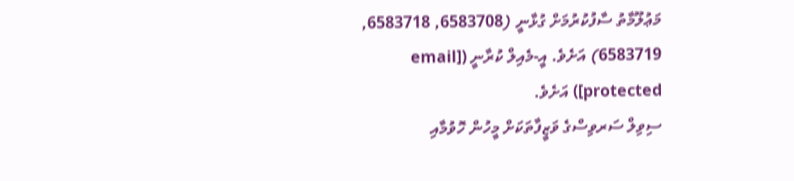މަޢުލޫމާތު ސާފުކުރުމަށް ގުޅާނީ (6583708, 6583718, 6583719) އަށެވެ. އީ-މެއިލް ކުރާނީ ([email protected]) އަށެވެ.
ސިވިލް ސަރވިސްގެ ވަޒީފާތަކަށް މީހުން ހޮވުމާއި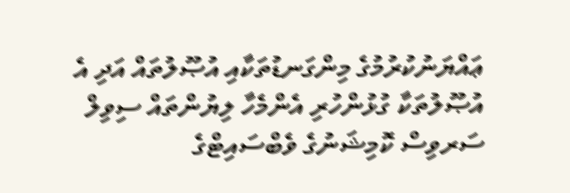ޢައްޔަނުކުރުމުގެ މިންގަނޑުތަކާއި އުޞޫލުތައް އަދި އެ އުޞޫލުތަކާ ގުޅުންހުރި އެންމެހާ ލިޔުންތައް ސިވިލް ސަރވިސް ކޮމިޝަނުގެ ވެބްސައިޓްގެ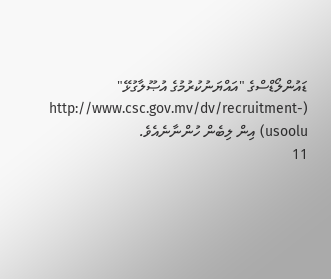ޑައުންލޯޑްސްގެ "އައްޔަނުކުރުމުގެ އުޞޫލާގުޅޭ" (http://www.csc.gov.mv/dv/recruitment-usoolu) އިން ލިބެން ހުންނާނެއެވެ.
11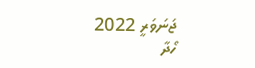ޖަނަވަރީ 2022
ހޯދާ